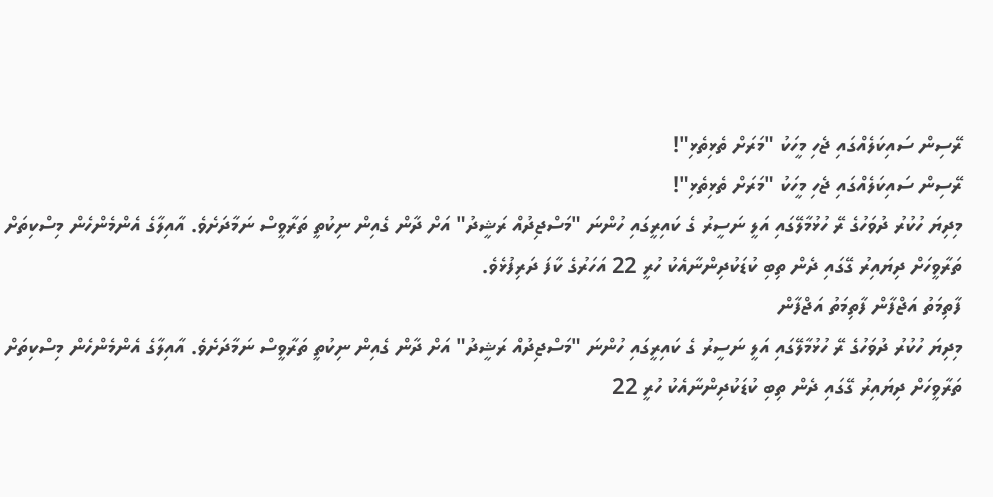ރޭސިން ސައިކަލެއްގައި ޖެހި މީހަކު "މަރަށް ތެޅިތެޅި"!
ރޭސިން ސައިކަލެއްގައި ޖެހި މީހަކު "މަރަށް ތެޅިތެޅި"!
މިދިޔަ ހުކުރު ދުވަހުގެ ރޭ ހުޅުމާލޭގައި އަލީ ނަސީރު ގެ ކައިރީގައި ހުންނަ "މަސްޖިދުއް ރަޝީދު" އަށް ދާން ގެއިން ނިކުތީ ތަރާވީސް ނަމާދަށެވެ. އާއިލާގެ އެންމެންހެން މިސްކިތަށް ތަރާވީހަށް ދިޔައިރު ގޭގައި ދެން ތިބި ކުޑަކުދިންނާއެކު ހުރީ 22 އަހަރުގެ ކާފަ ދަރިފުޅެވެ.
ފާތިމަތު އަޖްފާން ފާތިމަތު އަޖްފާން
މިދިޔަ ހުކުރު ދުވަހުގެ ރޭ ހުޅުމާލޭގައި އަލީ ނަސީރު ގެ ކައިރީގައި ހުންނަ "މަސްޖިދުއް ރަޝީދު" އަށް ދާން ގެއިން ނިކުތީ ތަރާވީސް ނަމާދަށެވެ. އާއިލާގެ އެންމެންހެން މިސްކިތަށް ތަރާވީހަށް ދިޔައިރު ގޭގައި ދެން ތިބި ކުޑަކުދިންނާއެކު ހުރީ 22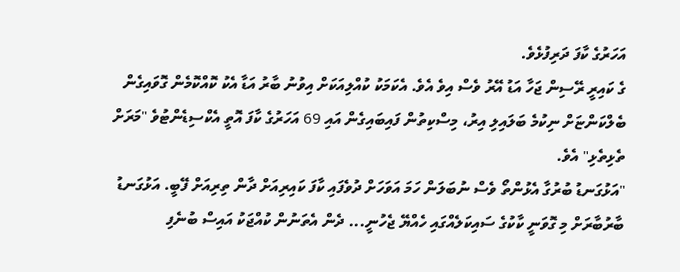އަހަރުގެ ކާފަ ދަރިފުޅެވެ.
ގެ ކައިރީ ރޭސިން ޖަހާ އަޑު އޭރު ވެސް އިވެ އެވެ. އެކަމަކު ކުއްލިއަކަށް އިވުނު ބާރު އަޑާ އެކު ކޮއްކޮމެން ގޮވައިގެން ބެލްކަންޏަށް ނިކުމެ ބަލައިލި އިރު، މިސްކިތުން ފައިބައިގެން އައި 69 އަހަރުގެ ކާފަ އޮތީ އެކްސިޑެންޓުވެ "މަރަށް ތެޅިތެޅި" އެވެ.
"އަޅުގަނޑު ބުރުގާ އެޅުންތޯ ވެސް ނުބަލަން ހަމަ އަވަހަށް ދުވެފައި ކާފަ ކައިރިއަށް ދާން ތިރިއަށް ފޭބީ. އަޅުގަނޑު ބާރުބާރަށް މި ގޮވަނީ ކާކުގެ ސައިކަލެއްގައި ހެއްޔޭ ޖެހުނީ... ދެން އެތަނުން ކުއްޖަކު އައިސް ބުނެފި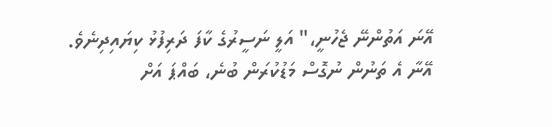އޭނަ އަތުންނޭ ޖެހުނީ،" އަލީ ނަސީރުގެ ކާފަ ދަރިފުޅު ކިޔައިދިނެވެ.
އޭނާ އެ ތަނުން ނުގޮސް މަޑުކުރަން ބުނެ، ބައްޕަ އަށް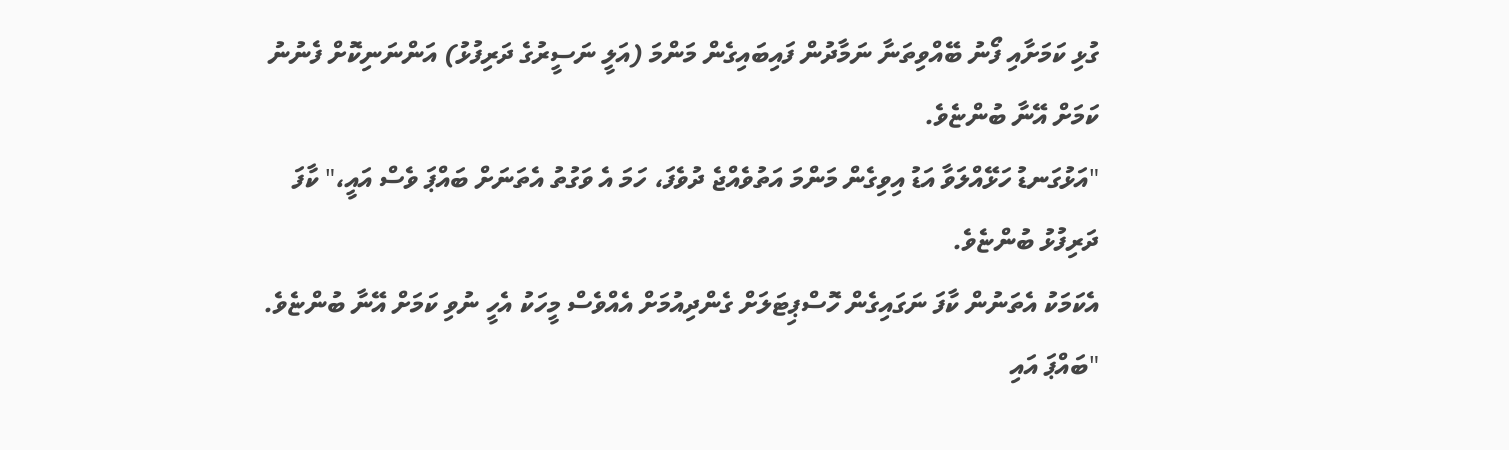ގުޅި ކަމަށާއި ފޯނު ބޭއްވިތަނާ ނަމާދުން ފައިބައިގެން މަންމަ (އަލީ ނަސީރުގެ ދަރިފުޅު) އަންނަނިކޮށް ފެނުނު ކަމަށް އޭނާ ބުންޏެވެ.
"އަޅުގަނޑު ހަޅޭއްލަވާ އަޑު އިވިގެން މަންމަ އަތުވެއްޖެ ދުވެފަ، ހަމަ އެ ވަގުތު އެތަނަށް ބައްޕަ ވެސް އައީ،" ކާފަ ދަރިފުޅު ބުންޏެވެ.
އެކަމަކު އެތަނުން ކާފަ ނަގައިގެން ހޮސްޕިޓަލަށް ގެންދިއުމަށް އެއްވެސް މީހަކު އެހީ ނުވި ކަމަށް އޭނާ ބުންޏެވެ.
"ބައްޕަ އައި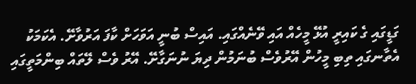ގަޑީގައި ގެ ކައިރީ އުޅޭ މީހެއް އައި ވޭނެއްގައި. އައިސް ބުނީ އަވަހަށް ކާފަ އަރުވާށޭ. އެކަމަކު އެތާނގައި ތިބި މީހުން އޭރުވެސް ބުނަމުން ދިޔަ ނުނަގާށޭ. އޭރު ވެސް ލޭތައް ބިންމަތީގައި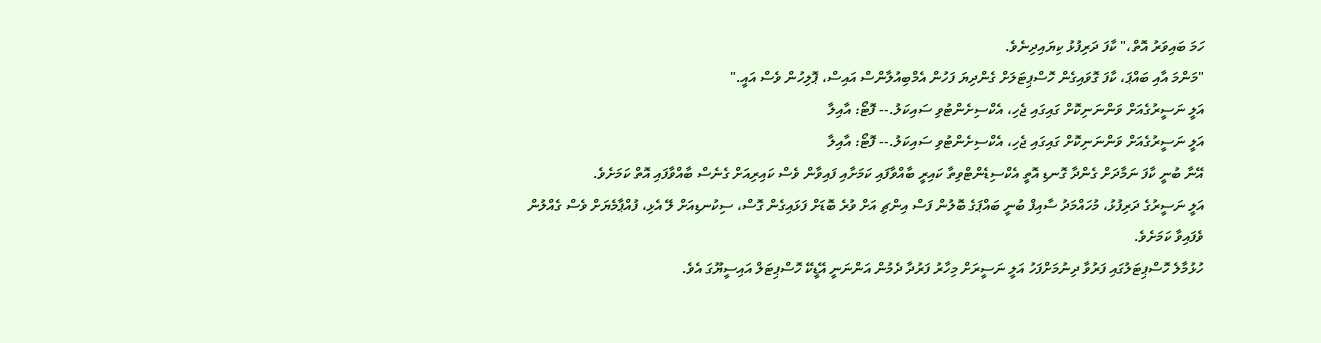ހަމަ ބައިވަރު އޮތް،" ކާފަ ދަރިފުޅު ކިޔައިދިނެވެ.
"މަންމަ އާއި ބައްޕަ، ކާފަ ގޮވައިގެން ހޮސްޕިޓަލަށް ގެންދިޔަ ފަހުން އެމްބިއުލާންސް އައިސް، ޕޮލިހުން ވެސް އައީ."
އަލީ ނަސީރުގެއަށް ވަންނަނިކޮށް ގައިގައި ޖެހި، އެކްސިށެންޓުވި ސައިކަލު.-- ފޮޓޯ: އާއިލާ
އަލީ ނަސީރުގެއަށް ވަންނަނިކޮށް ގައިގައި ޖެހި، އެކްސިށެންޓުވި ސައިކަލު.-- ފޮޓޯ: އާއިލާ
އޭނާ ބުނީ ކާފަ ނަމާދަށް ގެންދާ ގޮނޑި އޮތީ އެކްސިޑެންޓްވިތާ ކައިރީ ބާއްވާފައި ކަމަށާއި ފައިވާން ވެސް ކައިރިއަށް ގެނެސް ބާއްވާފައި އޮތް ކަމަށެވެ.
އަލީ ނަސީރުގެ ދަރިފުޅު، މުހައްމަދު ސާއިފް ބުނީ ބައްޕަގެ ބޮލުން ފަސް އިންޗި އަށް ވުރެ ބޮޑަށް ފަޅައިގެން ގޮސް، ސިކުނޑިއަށް ލޭ އެޅި، ފުއްޕާމެޔަށް ވެސް ގެއްލުން ވެފައިވާ ކަމަށެވެ.
ހުޅުމާލެ ހޮސްޕިޓަލުގައި ފަރުވާ ދިނުމަށްފަހު އަލީ ނަސީރަށް މިހާރު ފަރުދާ ދެމުން އަންނަނީ އޭޑީކޭ ހޮސްޕިޓަލް އައިސީޔޫގަ އެވެ.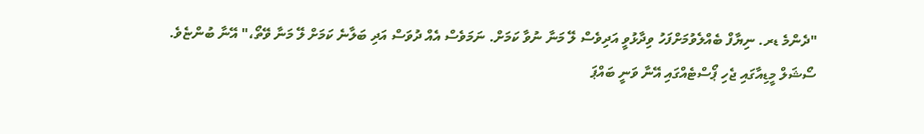"ދެންމެ ޑރ. ނިޔާފް ބެއްލެވުމަށްފަހު ވިދާޅުވީ އަދިވެސް ލޭ މަނާ ނުވާ ކަމަށް. ނަމަވެސް އެއް ދުވަސް އަދި ބަލާނެ ކަމަށް ލޭ މަނާ ވޭތޯ،" އޭނާ ބުންޏެވެ.
ސޯޝަލް މީޑިއާގައި ޖެހި ޕޯސްޓެއްގައި އޭނާ ވަނީ ބައްޕަ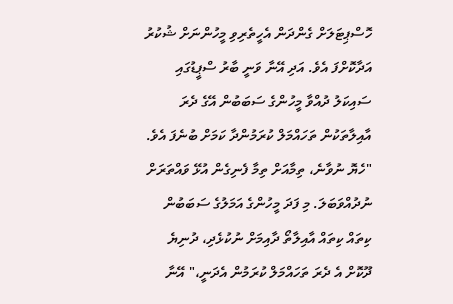ހޮސްޕިޓަލަށް ގެންދަން އެހީތެރިވި މީހުންނަށް ޝުކުރު އަދާކޮށްފަ އެވެ. އަދި އޭނާ ވަނީ ބާރު ސްޕީޑުގައި ސައިކަލު ދުއްވާ މީހުންގެ ސަބަބުން އޭގެ ދެރަ އާއިލާތަކުން ތަހައްމަލް ކުރަމުންދާ ކަމަށް ބުނެފަ އެވެ.
"ހެޔޮ ނުވާނެ، ތިމާއަށް ތިމާ ފެނިގެން އުޅޭ ވައްތަރަށް ނުދުއްވަބަލަ. މި ފަދަ މީހުންގެ އަމަލުގެ ސަބަބުން ކިތައް ކިތައް އާއިލާތޯ ދާއިމަށް ނުކުޅެދި، ދުނިޔެ ދޫކޮށް އެ ދެރަ ތަހައްމަލް ކުރަމުން އެދަނީ،" އޭނާ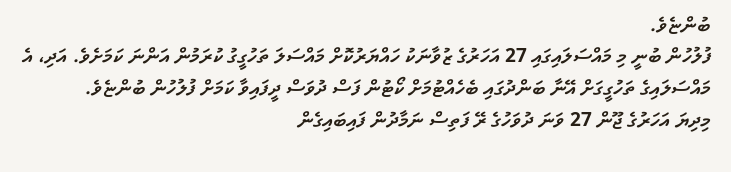ބުންޏެވެ.
ފުލުހުން ބުނީ މި މައްސަލައިގައި 27 އަހަރުގެ ޒުވާނަކު ހައްޔަރުކޮށް މައްސަލަ ތަހުގީގު ކުރަމުން އަންނަ ކަމަށެވެ. އަދި، އެ މައްސަލައިގެ ތަހުގީގަށް އޭނާ ބަންދުގައި ބެހެއްޓުމަށް ކޯޓުން ފަސް ދުވަސް ދީފައިވާ ކަމަށް ފުލުހުން ބުންޏެވެ.
މިދިޔަ އަހަރުގެ ޖޫން 27 ވަނަ ދުވަހުގެ ރޭ ފަތިސް ނަމާދުން ފައިބައިގެން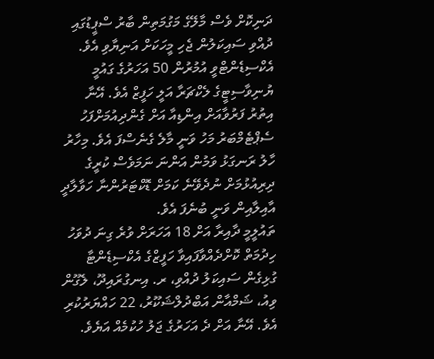ދަނިކޮށް ވެސް މާލޭގެ މަގުމަތިން ބާރު ސްޕީޑުގައި ދުއްވި ސައިކަލުން ޖެހި މީހަކަށް އަނިޔާވި އެވެ. އެކްސިޑެންޓްވީ އުމުރުން 50 އަހަރުގެ ގައުމީ ޔުނިވާސިޓީގެ ލެކްޗަރާ އަލީ ހަފީޒް އެވެ. އޭނާ އިތުރު ފަރުވާއަށް އިންޑިއާ އަށް ގެންދިއުމަށްފަހު ސެޕްޓެމްބަރު މަހު ވަނީ މާލެ ގެނެސްފަ އެވެ. މިހާރު ހާލު ރަނގަޅު ވަމުން އަންނަ ނަމަވެސް ކުރީގެ ދިރިއުޅުމަށް ނުދެވޭނެ ކަމަށް ޑޮކްޓަރުންނާ ހަވާލާދީ އާއިލާއިން ވަނީ ބުނެފަ އެވެ.
ތައުލީމީ ދާއިރާ އަށް 18 އަހަރަށް ވުރެ ގިނަ ދުވަހު ހިދުމަތް ކޮށްދެއްވާފައިވާ ހަފީޒްގެ އެކްސިޑެންޓާ ގުޅިގެން ސައިކަލު ދުއްވި، ރ. އިނގުރައިދޫ، ލެގޫން ވިއު، ޝަމްއާން އަބްދުލްޝަކޫރު، 22 ހައްޔަރުކުރި އެވެ. އޭނާ އަށް ދެ އަހަރުގެ ޖަލު ހުކުމެއް އަޔެވެ.